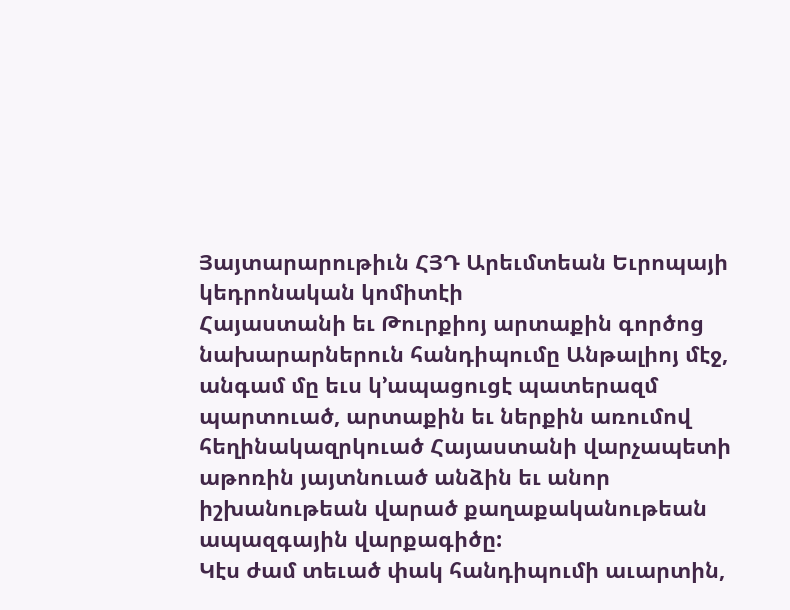Յայտարարութիւն ՀՅԴ Արեւմտեան Եւրոպայի կեդրոնական կոմիտէի
Հայաստանի եւ Թուրքիոյ արտաքին գործոց նախարարներուն հանդիպումը Անթալիոյ մէջ, անգամ մը եւս կ՚ապացուցէ պատերազմ պարտուած, արտաքին եւ ներքին առումով հեղինակազրկուած Հայաստանի վարչապետի աթոռին յայտնուած անձին եւ անոր իշխանութեան վարած քաղաքականութեան ապազգային վարքագիծը:
Կէս ժամ տեւած փակ հանդիպումի աւարտին,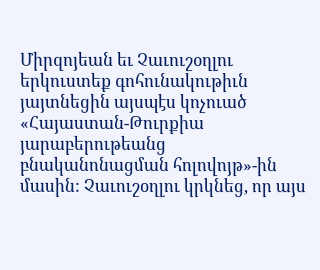Միրզոյեան եւ Չաւուշօղլու երկուստեք գոհունակութիւն յայտնեցին այսպէս կոչուած «Հայաստան-Թուրքիա յարաբերութեանց բնականոնացման հոլովոյթ»-ին մասին: Չաւուշօղլու կրկնեց, որ այս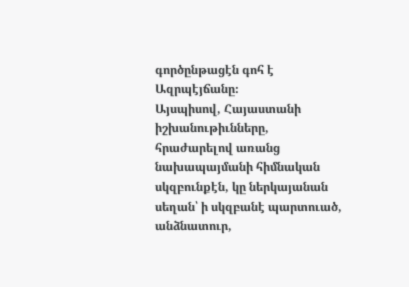գործընթացէն գոհ է Ազրպէյճանը։
Այսպիսով, Հայաստանի իշխանութիւնները, հրաժարելով առանց նախապայմանի հիմնական սկզբունքէն, կը ներկայանան սեղան՝ ի սկզբանէ պարտուած, անձնատուր,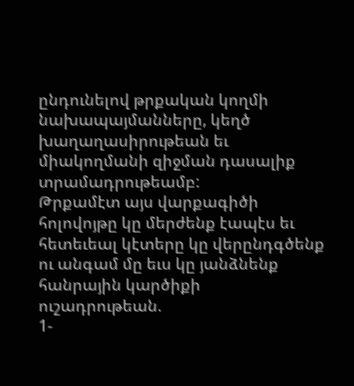ընդունելով թրքական կողմի նախապայմանները, կեղծ խաղաղասիրութեան եւ միակողմանի զիջման դասալիք տրամադրութեամբ:
Թրքամէտ այս վարքագիծի հոլովոյթը կը մերժենք էապէս եւ հետեւեալ կէտերը կը վերընդգծենք ու անգամ մը եւս կը յանձնենք հանրային կարծիքի ուշադրութեան.
1-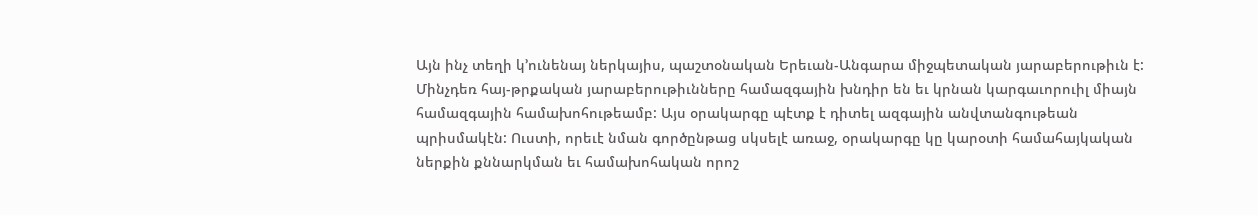Այն ինչ տեղի կ՚ունենայ ներկայիս, պաշտօնական Երեւան-Անգարա միջպետական յարաբերութիւն է: Մինչդեռ հայ-թրքական յարաբերութիւնները համազգային խնդիր են եւ կրնան կարգաւորուիլ միայն համազգային համախոհութեամբ: Այս օրակարգը պէտք է դիտել ազգային անվտանգութեան պրիսմակէն: Ուստի, որեւէ նման գործընթաց սկսելէ առաջ, օրակարգը կը կարօտի համահայկական ներքին քննարկման եւ համախոհական որոշ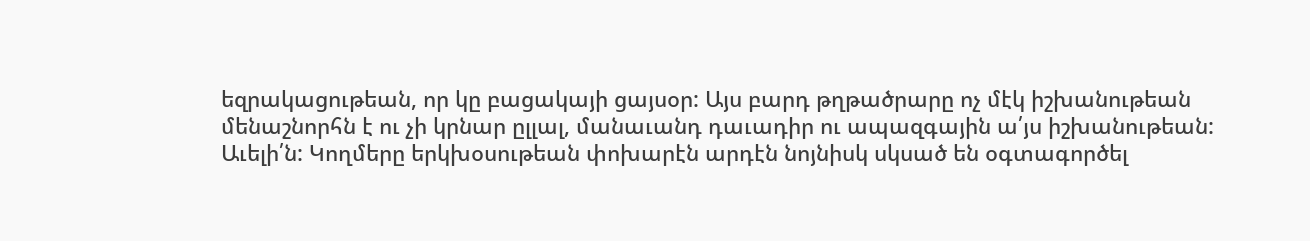եզրակացութեան, որ կը բացակայի ցայսօր: Այս բարդ թղթածրարը ոչ մէկ իշխանութեան մենաշնորհն է ու չի կրնար ըլլալ, մանաւանդ դաւադիր ու ապազգային ա՛յս իշխանութեան:
Աւելի՛ն: Կողմերը երկխօսութեան փոխարէն արդէն նոյնիսկ սկսած են օգտագործել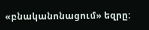«բնականոնացում» եզրը: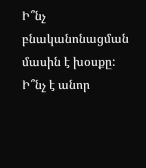Ի՞նչ բնականոնացման մասին է խօսքը: Ի՞նչ է անոր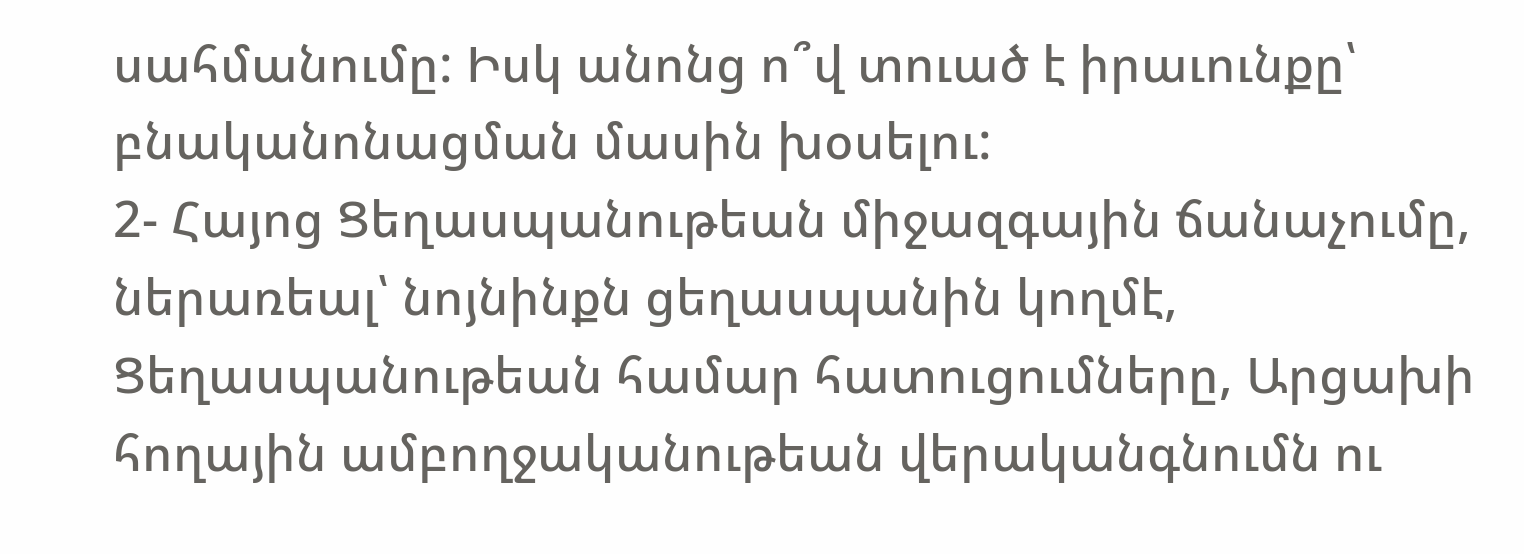սահմանումը: Իսկ անոնց ո՞վ տուած է իրաւունքը՝ բնականոնացման մասին խօսելու:
2- Հայոց Ցեղասպանութեան միջազգային ճանաչումը, ներառեալ՝ նոյնինքն ցեղասպանին կողմէ, Ցեղասպանութեան համար հատուցումները, Արցախի հողային ամբողջականութեան վերականգնումն ու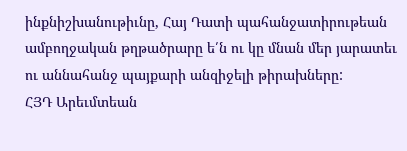ինքնիշխանութիւնը, Հայ Դատի պահանջատիրութեան ամբողջական թղթածրարը ե՛ն ու կը մնան մեր յարատեւ ու աննահանջ պայքարի անզիջելի թիրախները:
ՀՅԴ Արեւմտեան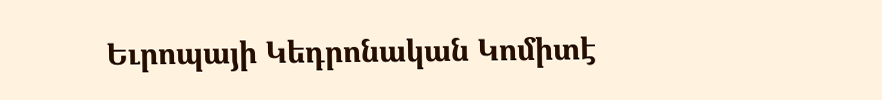Եւրոպայի Կեդրոնական Կոմիտէ